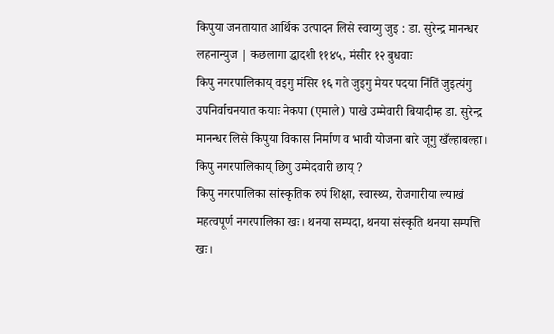किपुया जनतायात आर्थिक उत्पादन लिसे स्वाय्गु जुइ : डा. सुरेन्द्र मानन्धर
लहनान्युज | कछलागा द्धादशी ११४५, मंसीर १२ बुधवाः
किपु नगरपालिकाय् वइगु मंसिर १६ गते जुइगु मेयर पदया निंतिं जुइत्यंगु उपनिर्वाचनयात कयाः नेकपा (एमाले) पाखे उम्मेवारी बियादीम्ह डा. सुरेन्द्र मानन्धर लिसे किपुया विकास निर्माण व भावी योजना बारे जूगु खँल्हाबल्हा।
किपु नगरपालिकाय् छिगु उम्मेदवारी छाय् ?
किपु नगरपालिका सांस्कृतिक रुपं शिक्षा, स्वास्थ्य, रोजगारीया ल्याखं महत्वपूर्ण नगरपालिका खः। थनया सम्पदा, थनया संस्कृति थनया सम्पत्ति खः।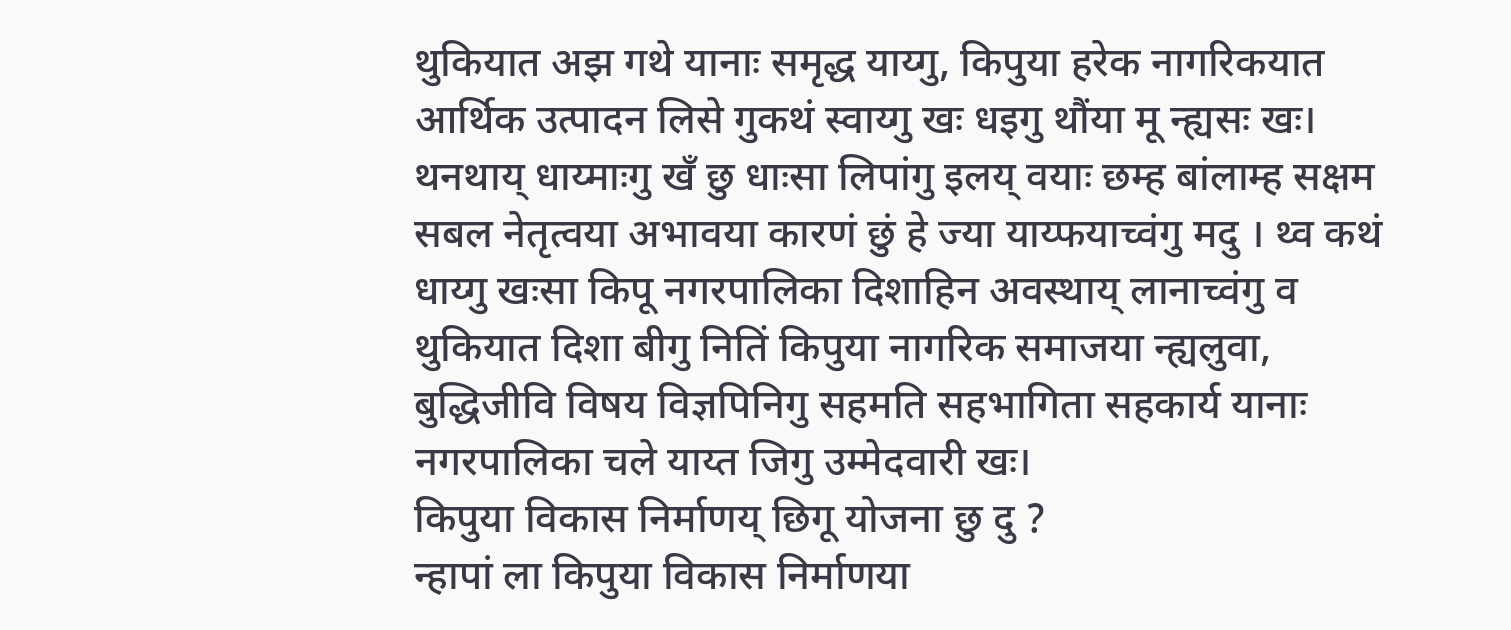थुकियात अझ गथे यानाः समृद्ध याय्गु, किपुया हरेक नागरिकयात आर्थिक उत्पादन लिसे गुकथं स्वाय्गु खः धइगु थौंया मू न्ह्यसः खः। थनथाय् धाय्माःगु खँ छु धाःसा लिपांगु इलय् वयाः छम्ह बांलाम्ह सक्षम सबल नेतृत्वया अभावया कारणं छुं हे ज्या याय्फयाच्वंगु मदु । थ्व कथं धाय्गु खःसा किपू नगरपालिका दिशाहिन अवस्थाय् लानाच्वंगु व थुकियात दिशा बीगु नितिं किपुया नागरिक समाजया न्ह्यलुवा, बुद्धिजीवि विषय विज्ञपिनिगु सहमति सहभागिता सहकार्य यानाः नगरपालिका चले याय्त जिगु उम्मेदवारी खः।
किपुया विकास निर्माणय् छिगू योजना छु दु ?
न्हापां ला किपुया विकास निर्माणया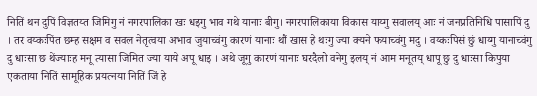नितिं थन दुपिं विज्ञतय्त जिमिगु नं नगरपालिका खः धइगु भाव गथे यानाः बीगु। नगरपालिकाया विकास याय्गु सवालय् आः नं जनप्रतिनिधि पासापिं दु । तर वय्कःपिंत छम्ह सक्षम व सवल नेतृत्वया अभाव जुयाच्वंगु कारणं यानाः थौं खास हे थःगु ज्या क्यने फयाच्वंगु मदु । वय्कःपिसं छुं धाय्गु यानाच्वंगु दु धाःसा छ थेंज्याःह मनू त्यासा जिमित ज्या याये अपू धाइ । अथे जूगु कारणं यानाः घरदैलो वनेगु इलय् नं आम मनूतय् धापू छु दु धाःसा किपुया एकताया नितिं सामूहिक प्रयत्नया नितिं जिं हे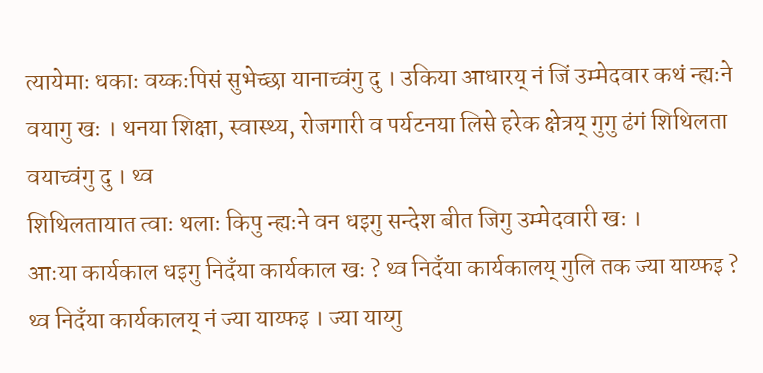त्यायेमाः धकाः वय्कःपिसं सुभेच्छा यानाच्वंगु दु । उकिया आधारय् नं जिं उम्मेदवार कथं न्ह्यःने वयागु खः । थनया शिक्षा, स्वास्थ्य, रोजगारी व पर्यटनया लिसे हरेक क्षेत्रय् गुगु ढंगं शिथिलता वयाच्वंगु दु । थ्व
शिथिलतायात त्वाः थलाः किपु न्ह्यःने वन धइगु सन्देश बीत जिगु उम्मेदवारी खः ।
आःया कार्यकाल धइगु निदँया कार्यकाल खः ? थ्व निदँया कार्यकालय् गुलि तक ज्या याय्फइ ?
थ्व निदँया कार्यकालय् नं ज्या याय्फइ । ज्या याय्गु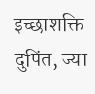इच्छाशक्ति दुपिंत, ज्या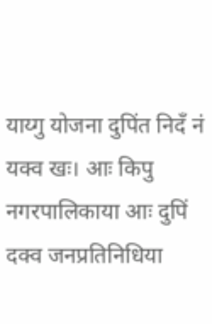याय्गु योजना दुपिंत निदँ नं यक्व खः। आः किपु नगरपालिकाया आः दुपिं दक्व जनप्रतिनिधिया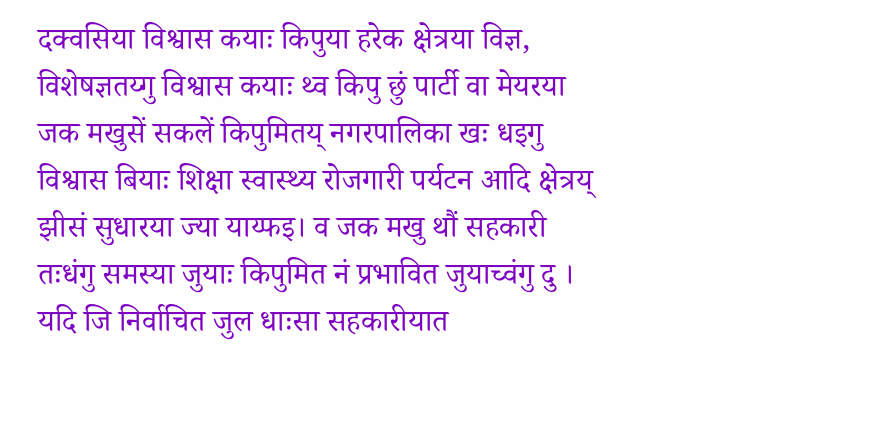दक्वसिया विश्वास कयाः किपुया हरेक क्षेत्रया विज्ञ, विशेषज्ञतय्गु विश्वास कयाः थ्व किपु छुं पार्टी वा मेयरया जक मखुसें सकलें किपुमितय् नगरपालिका खः धइगु विश्वास बियाः शिक्षा स्वास्थ्य रोजगारी पर्यटन आदि क्षेत्रय् झीसं सुधारया ज्या याय्फइ। व जक मखु थौं सहकारी तःधंगु समस्या जुयाः किपुमित नं प्रभावित जुयाच्वंगु दु । यदि जि निर्वाचित जुल धाःसा सहकारीयात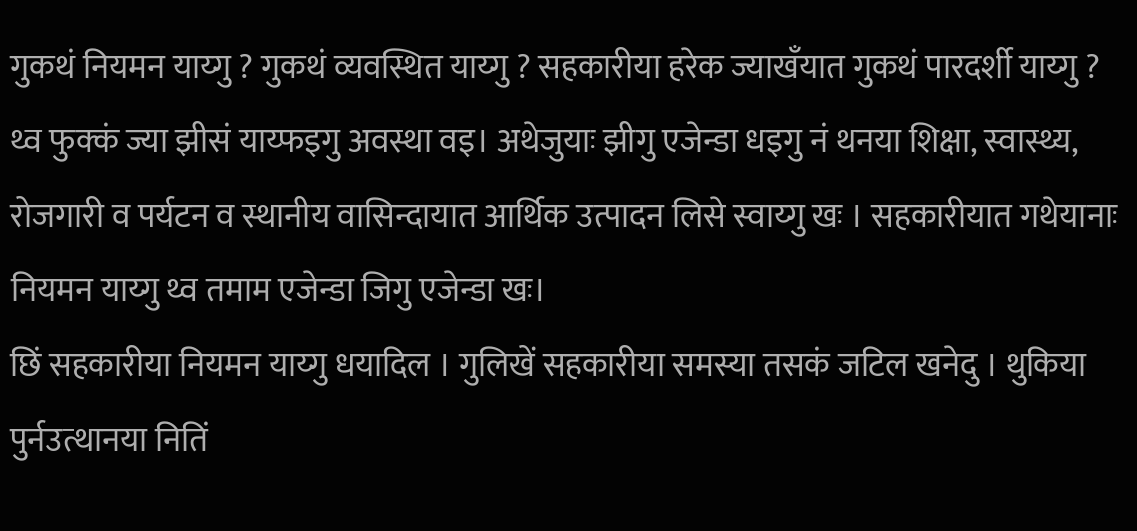गुकथं नियमन याय्गु ? गुकथं व्यवस्थित याय्गु ? सहकारीया हरेक ज्याखँयात गुकथं पारदर्शी याय्गु ? थ्व फुक्कं ज्या झीसं याय्फइगु अवस्था वइ। अथेजुयाः झीगु एजेन्डा धइगु नं थनया शिक्षा, स्वास्थ्य, रोजगारी व पर्यटन व स्थानीय वासिन्दायात आर्थिक उत्पादन लिसे स्वाय्गु खः । सहकारीयात गथेयानाः नियमन याय्गु थ्व तमाम एजेन्डा जिगु एजेन्डा खः।
छिं सहकारीया नियमन याय्गु धयादिल । गुलिखें सहकारीया समस्या तसकं जटिल खनेदु । थुकिया पुर्नउत्थानया नितिं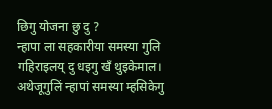छिगु योजना छु दु ?
न्हापा ला सहकारीया समस्या गुलि गहिराइलय् दु धइगु खँ थुइकेमाल। अथेजूगुलिं न्हापां समस्या म्हसिकेगु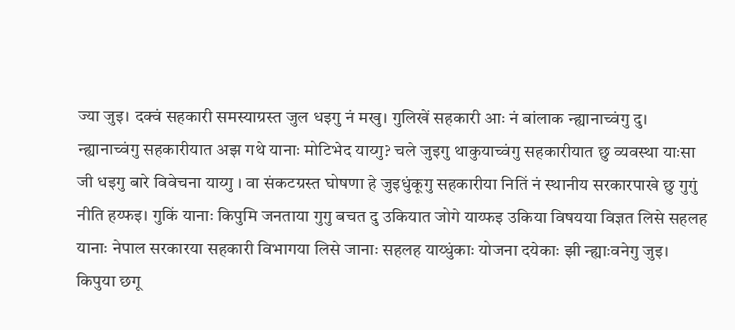ज्या जुइ। दक्वं सहकारी समस्याग्रस्त जुल धइगु नं मखु। गुलिखें सहकारी आः नं बांलाक न्ह्यानाच्वंगु दु। न्ह्यानाच्वंगु सहकारीयात अझ गथे यानाः मोटिभेद याय्गु? चले जुइगु थाकुयाच्वंगु सहकारीयात छु व्यवस्था याःसा जी धइगु बारे विवेचना याय्गु । वा संकटग्रस्त घोषणा हे जुइधुंकूगु सहकारीया नितिं नं स्थानीय सरकारपाखे छु गुगुं नीति हय्फइ। गुकिं यानाः किपुमि जनताया गुगु बचत दु उकियात जोगे याय्फइ उकिया विषयया विज्ञत लिसे सहलह यानाः नेपाल सरकारया सहकारी विभागया लिसे जानाः सहलह याय्धुंकाः योजना दयेकाः झी न्ह्याःवनेगु जुइ।
किपुया छगू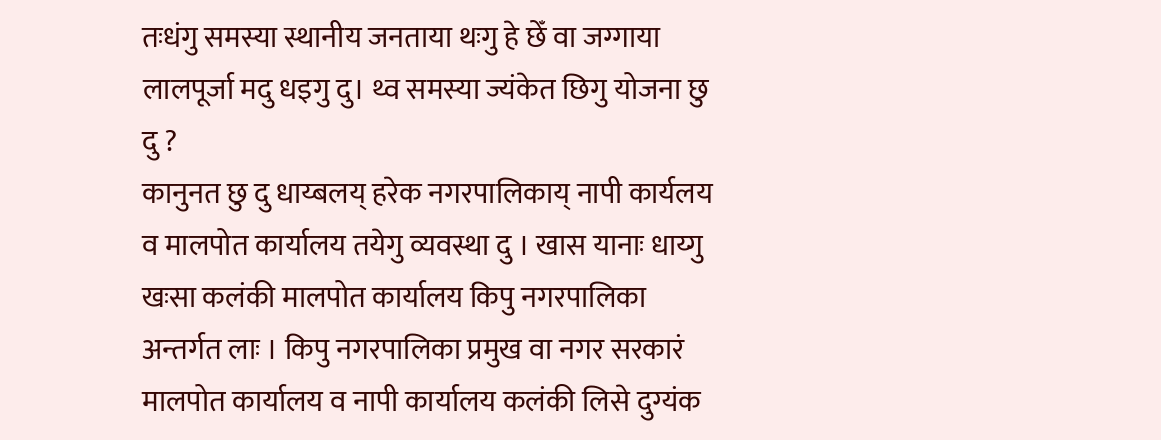तःधंगु समस्या स्थानीय जनताया थःगु हे छेँ वा जग्गाया लालपूर्जा मदु धइगु दु। थ्व समस्या ज्यंकेत छिगु योजना छु दु ?
कानुनत छु दु धाय्बलय् हरेक नगरपालिकाय् नापी कार्यलय व मालपोत कार्यालय तयेगु व्यवस्था दु । खास यानाः धाय्गु खःसा कलंकी मालपोत कार्यालय किपु नगरपालिका अन्तर्गत लाः । किपु नगरपालिका प्रमुख वा नगर सरकारं मालपोत कार्यालय व नापी कार्यालय कलंकी लिसे दुग्यंक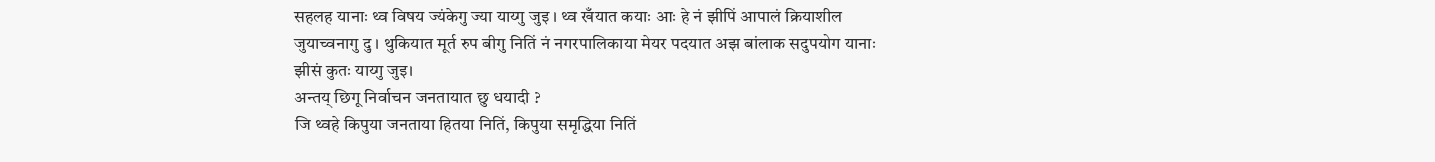सहलह यानाः थ्व विषय ज्यंकेगु ज्या याय्गु जुइ । थ्व खँयात कयाः आः हे नं झीपिं आपालं क्रियाशील जुयाच्वनागु दु । थुकियात मूर्त रुप बीगु नितिं नं नगरपालिकाया मेयर पदयात अझ बांलाक सदुपयोग यानाः झीसं कुतः याय्गु जुइ।
अन्तय् छिगू निर्वाचन जनतायात छु धयादी ?
जि थ्वहे किपुया जनताया हितया नितिं, किपुया समृद्धिया नितिं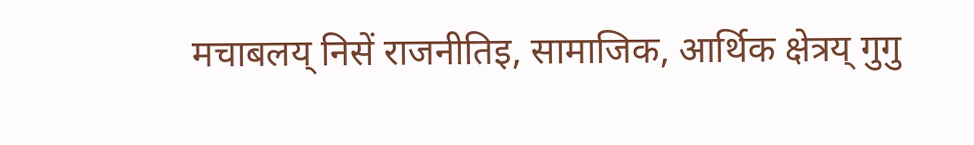मचाबलय् निसें राजनीतिइ, सामाजिक, आर्थिक क्षेत्रय् गुगु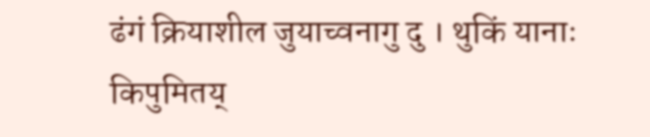ढंगं क्रियाशील जुयाच्वनागु दु । थुकिं यानाः किपुमितय्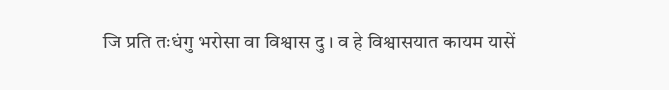जि प्रति तःधंगु भरोसा वा विश्वास दु । व हे विश्वासयात कायम यासें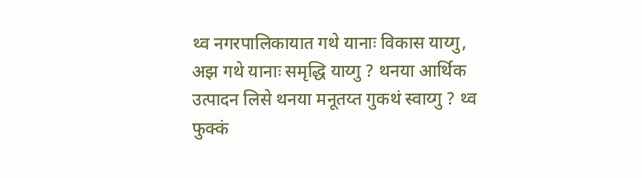थ्व नगरपालिकायात गथे यानाः विकास याय्गु, अझ गथे यानाः समृद्धि याय्गु ? थनया आर्थिक उत्पादन लिसे थनया मनूतय्त गुकथं स्वाय्गु ? थ्व फुक्कं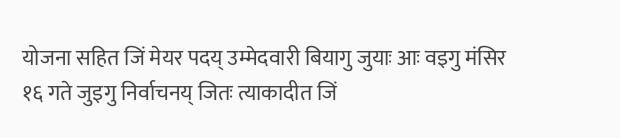योजना सहित जिं मेयर पदय् उम्मेदवारी बियागु जुयाः आः वइगु मंसिर १६ गते जुइगु निर्वाचनय् जितः त्याकादीत जिं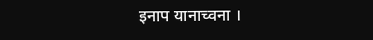इनाप यानाच्वना ।